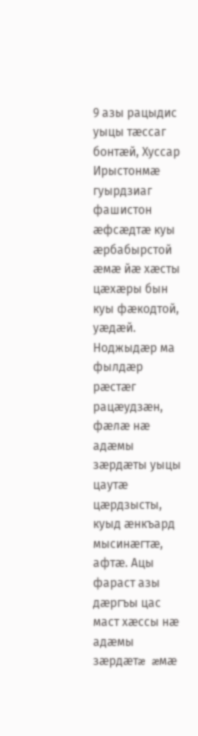9 азы рацыдис уыцы тæссаг бонтæй, Хуссар Ирыстонмæ гуырдзиаг фашистон æфсæдтæ куы æрбабырстой æмæ йæ хæсты цæхæры бын куы фæкодтой, уæдæй. Ноджыдæр ма фылдæр рæстæг рацæудзæн, фæлæ нæ адæмы зæрдæты уыцы цаутæ цæрдзысты, куыд æнкъард мысинæгтæ, афтæ. Ацы фараст азы дæргъы цас маст хæссы нæ адæмы зæрдæтæ æмæ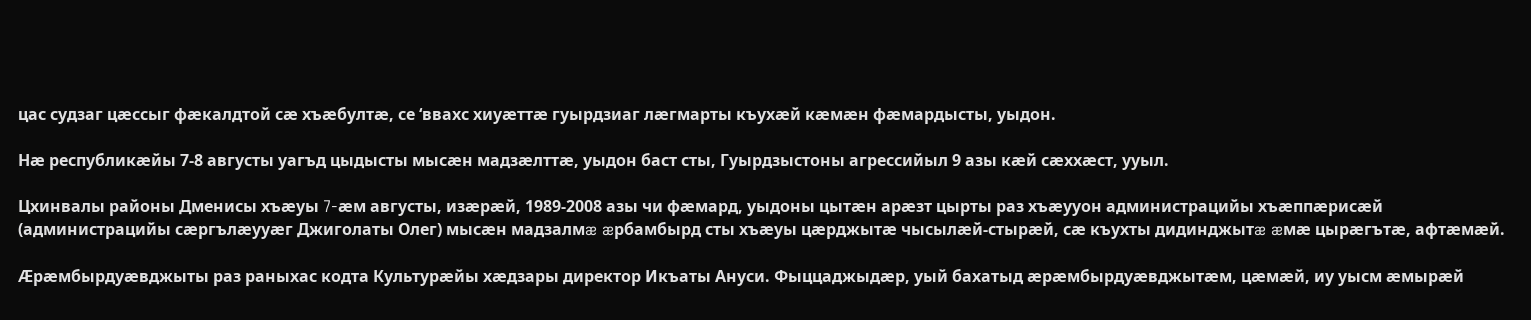цас судзаг цæссыг фæкалдтой сæ хъæбултæ, се ‘ввахс хиуæттæ гуырдзиаг лæгмарты къухæй кæмæн фæмардысты, уыдон.

Нæ республикæйы 7-8 августы уагъд цыдысты мысæн мадзæлттæ, уыдон баст сты, Гуырдзыстоны агрессийыл 9 азы кæй сæххæст, ууыл.

Цхинвалы районы Дменисы хъæуы 7-æм августы, изæрæй, 1989-2008 азы чи фæмард, уыдоны цытæн арæзт цырты раз хъæууон администрацийы хъæппæрисæй (администрацийы сæргълæууæг Джиголаты Олег) мысæн мадзалмæ æрбамбырд сты хъæуы цæрджытæ чысылæй-стырæй, сæ къухты дидинджытæ æмæ цырæгътæ, афтæмæй.

Æрæмбырдуæвджыты раз раныхас кодта Культурæйы хæдзары директор Икъаты Ануси. Фыццаджыдæр, уый бахатыд æрæмбырдуæвджытæм, цæмæй, иу уысм æмырæй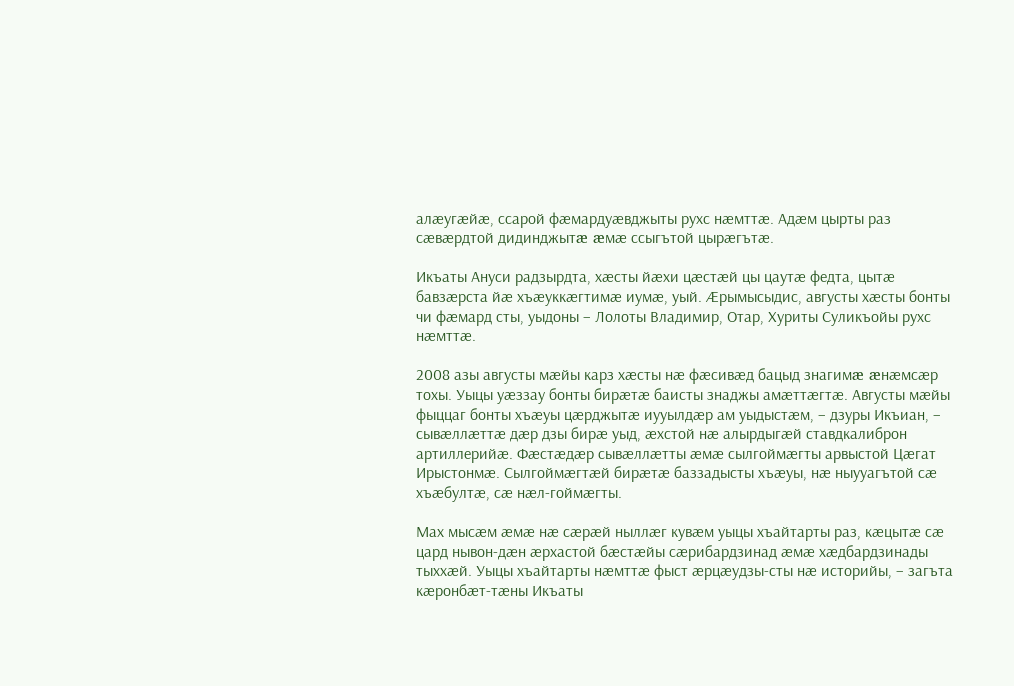алæугæйæ, ссарой фæмардуæвджыты рухс нæмттæ. Адæм цырты раз сæвæрдтой дидинджытæ æмæ ссыгътой цырæгътæ.

Икъаты Ануси радзырдта, хæсты йæхи цæстæй цы цаутæ федта, цытæ бавзæрста йæ хъæуккæгтимæ иумæ, уый. Æрымысыдис, августы хæсты бонты чи фæмард сты, уыдоны – Лолоты Владимир, Отар, Хуриты Суликъойы рухс  нæмттæ.

2008 азы августы мæйы карз хæсты нæ фæсивæд бацыд знагимæ æнæмсæр тохы. Уыцы уæззау бонты бирæтæ баисты знаджы амæттæгтæ. Августы мæйы фыццаг бонты хъæуы цæрджытæ иууылдæр ам уыдыстæм, – дзуры Икъиан, – сывæллæттæ дæр дзы бирæ уыд, æхстой нæ алырдыгæй ставдкалиброн артиллерийæ. Фæстæдæр сывæллæтты æмæ сылгоймæгты арвыстой Цæгат Ирыстонмæ. Сылгоймæгтæй бирæтæ баззадысты хъæуы, нæ ныууагътой сæ хъæбултæ, сæ нæл-гоймæгты.

Мах мысæм æмæ нæ сæрæй ныллæг кувæм уыцы хъайтарты раз, кæцытæ сæ цард нывон-дæн æрхастой бæстæйы сæрибардзинад æмæ хæдбардзинады тыххæй. Уыцы хъайтарты нæмттæ фыст æрцæудзы-сты нæ историйы, – загъта кæронбæт-тæны Икъаты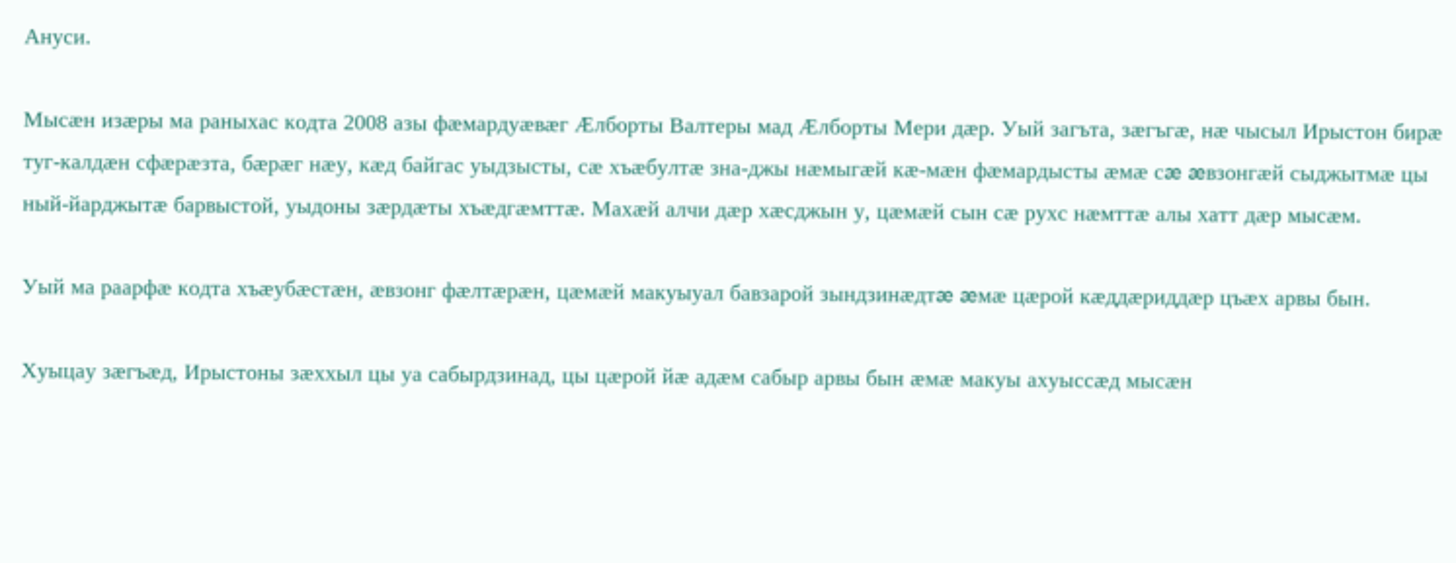Ануси.

Мысæн изæры ма раныхас кодта 2008 азы фæмардуæвæг Æлборты Валтеры мад Æлборты Мери дæр. Уый загъта, зæгъгæ, нæ чысыл Ирыстон бирæ туг-калдæн сфæрæзта, бæрæг нæу, кæд байгас уыдзысты, сæ хъæбултæ зна-джы нæмыгæй кæ-мæн фæмардысты æмæ сæ æвзонгæй сыджытмæ цы ный-йарджытæ барвыстой, уыдоны зæрдæты хъæдгæмттæ. Махæй алчи дæр хæсджын у, цæмæй сын сæ рухс нæмттæ алы хатт дæр мысæм.

Уый ма раарфæ кодта хъæубæстæн, æвзонг фæлтæрæн, цæмæй макуыуал бавзарой зындзинæдтæ æмæ цæрой кæддæриддæр цъæх арвы бын.

Хуыцау зæгъæд, Ирыстоны зæххыл цы уа сабырдзинад, цы цæрой йæ адæм сабыр арвы бын æмæ макуы ахуыссæд мысæн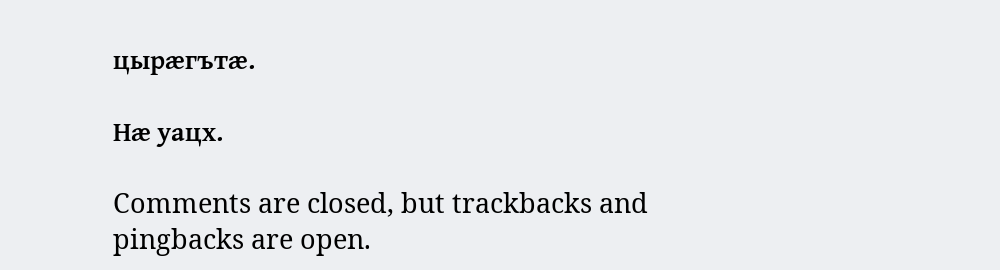цырæгътæ.

Нæ уацх.

Comments are closed, but trackbacks and pingbacks are open.